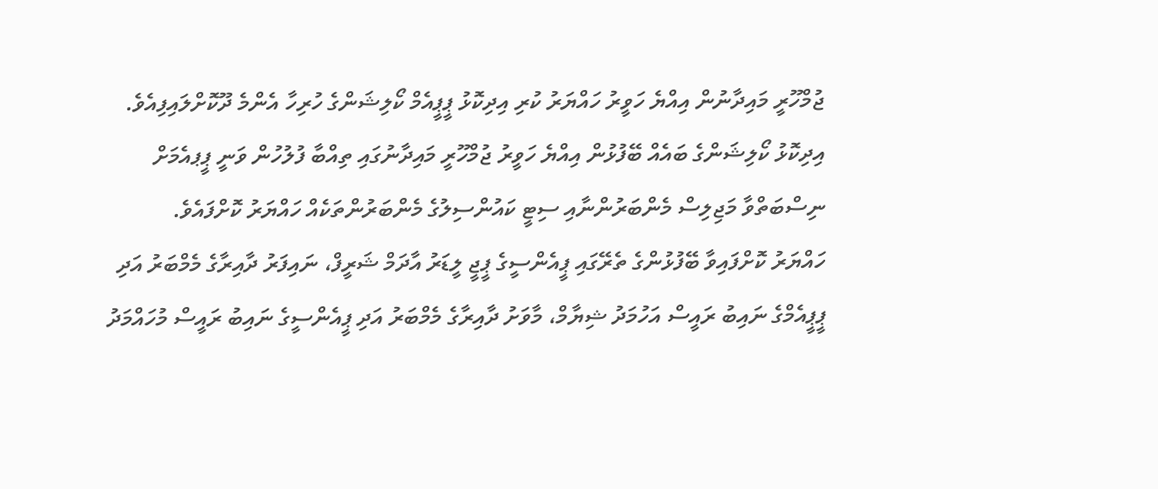ޖުމްހޫރީ މައިދާނުން އިއްޔެ ހަވީރު ހައްޔަރު ކުރި އިދިކޮޅު ޕީޕީއެމް ކޯލިޝަންގެ ހުރިހާ އެންމެ ދޫކޮށްލައިފިއެވެ.
އިދިކޮޅު ކޯލިޝަންގެ ބައެއް ބޭފުޅުން އިއްޔެ ހަވީރު ޖުމްހޫރީ މައިދާނުގައި ތިއްބާ ފުލުހުން ވަނީ ޕީޕއެމަށް ނިސްބަތްވާ މަޖިލިސް މެންބަރުންނާއި ސިޓީ ކައުންސިލުގެ މެންބަރުންތަކެއް ހައްޔަރު ކޮށްފައެވެ.
ހައްޔަރު ކޮށްފައިވާ ބޭފުޅުންގެ ތެރޭގައި ޕީއެންސީގެ ޕީޖީ ލީޑަރު އާދަމް ޝަރީފް، ނައިފަރު ދާއިރާގެ މެމްބަރު އަދި ޕީޕީއެމްގެ ނައިބު ރައީސް އަހުމަދު ޝިޔާމް، މާވަށު ދާއިރާގެ މެމްބަރު އަދި ޕީއެންސީގެ ނައިބު ރައީސް މުހައްމަދު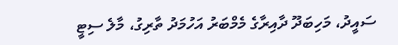ސައީދު، މަހިބަދޫ ދާއިރާގެ މެމްބަރު އަހުމަދު ތާރިގު، މާލެ ސިޓީ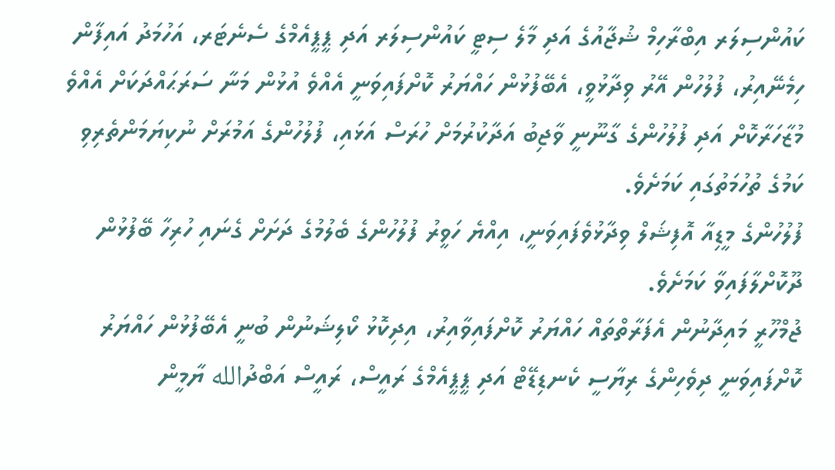ކައުންސިލަރ އިބްރާހިމް ޝުޖާއުގެ އަދި މާލެ ސިޓީ ކައުންސިލަރ އަދި ޕީޕީއެމްގެ ސެނެޓަރ، އަހުމަދު އައިފާން ހިމެނޭއިރު، ފުލުހުން އޭރު ވިދާޅުވީ، އެބޭފުޅުން ހައްޔަރު ކޮށްފައިވަނީ އެއްވެ އުޅުން މަނާ ސަރަޙައްދަކަށް އެއްވެ މުޒާހަރާކޮށް އަދި ފުލުހުންގެ ގާނޫނީ ވާޖިބު އަދާކުރުމަށް ހުރަސް އަޅައި، ފުލުހުންގެ އަމުރަށް ނުކިޔަމަންތެރިވި ކަމުގެ ތުހުމަތުގައި ކަމަށެވެ.
ފުލުހުންގެ މީޑިއާ އޮފިޝަލް ވިދާޅުވެފައިވަނީ، އިއްޔެ ހަވީރު ފުލުހުންގެ ބެލުމުގެ ދަށަށް ގެނައި ހުރިހާ ބޭފުޅުން ދޫކޮށްލާފައިވާ ކަމަށެވެ.
ޖުމްހޫރީ މައިދާނުން އެފަރާތްތައް ހައްޔަރު ކޮށްފައިވާއިރު، އިދިކޮޅު ކޯލިޝަނުން ބުނީ އެބޭފުޅުން ހައްޔަރު ކޮށްފައިވަނީ ދިވެހިންގެ ރިޔާސީ ކެނޑިޑޭޓް އަދި ޕީޕީއެމްގެ ރައީސް، ރައީސް އަބްދުالله ޔާމީން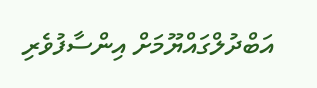އަބްދުލްގައްޔޫމަށް އިންސާފުވެރި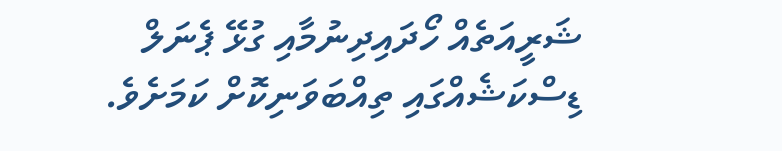ޝަރީއަތެއް ހޯދައިދިނުމާއި ގުޅޭ ޕެނަލް ޑިސްކަޝެއްގައި ތިއްބަވަނިކޮށް ކަމަށެވެ.